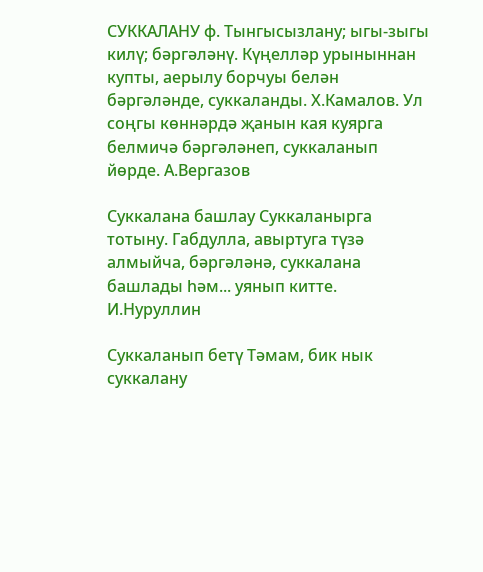СУККАЛАНУ ф. Тынгысызлану; ыгы-зыгы килү; бәргәләнү. Күңелләр урыныннан купты, аерылу борчуы белән бәргәләнде, суккаланды. Х.Камалов. Ул соңгы көннәрдә җанын кая куярга белмичә бәргәләнеп, суккаланып йөрде. А.Вергазов

Суккалана башлау Суккаланырга тотыну. Габдулла, авыртуга түзә алмыйча, бәргәләнә, суккалана башлады һәм... уянып китте. И.Нуруллин

Суккаланып бетү Тәмам, бик нык суккалану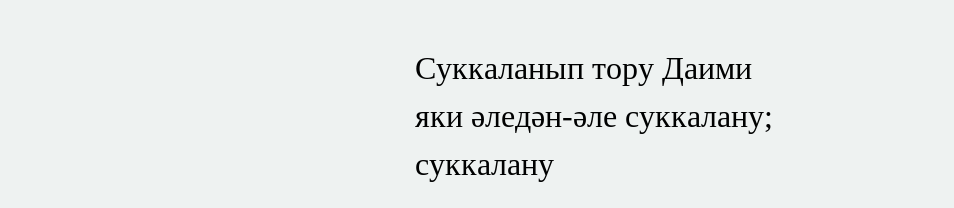Суккаланып тору Даими яки әледән-әле суккалану; суккалану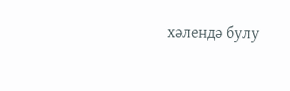хәлендә булу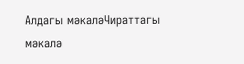Алдагы мәкаләЧираттагы мәкалә